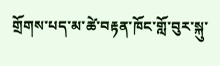གྲོགས་པད་མ་ཚེ་བརྟན་ཁོང་གློ་བུར་སྐུ་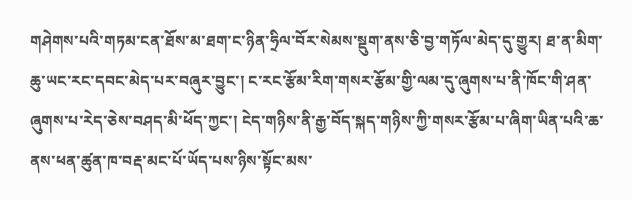གཤེགས་པའི་གཏམ་ངན་ཐོས་མ་ཐག་ང་ཉིན་ཧྲིལ་བོར་སེམས་སྡུག་ནས་ཅི་བྱ་གཏོལ་མེད་དུ་གྱུར། ཐ་ན་མིག་ཆུ་ཡང་རང་དབང་མེད་པར་བཞུར་བྱུང་། ང་རང་རྩོམ་རིག་གསར་རྩོམ་གྱི་ལམ་དུ་ཞུགས་པ་ནི་ཁོང་གི་ཤན་ཞུགས་པ་རེད་ཅེས་བཤད་མི་ཕོད་ཀྱང་། ངེད་གཉིས་ནི་རྒྱ་བོད་སྐད་གཉིས་ཀྱི་གསར་རྩོམ་པ་ཞིག་ཡིན་པའི་ཆ་ནས་ཕན་ཚུན་ཁ་བརྡ་མང་པོ་ཡོད་པས་ཉིས་སྟོང་མས་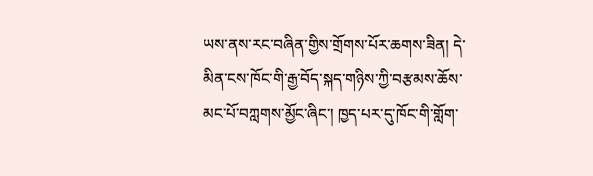ཡས་ནས་རང་བཞིན་གྱིས་གྲོགས་པོར་ཆགས་ཟིན། དེ་མིན་ངས་ཁོང་གི་རྒྱ་བོད་སྐད་གཉིས་ཀྱི་བརྩམས་ཆོས་མང་པོ་བཀླགས་མྱོང་ཞིང་། ཁྱད་པར་དུ་ཁོང་གི་གློག་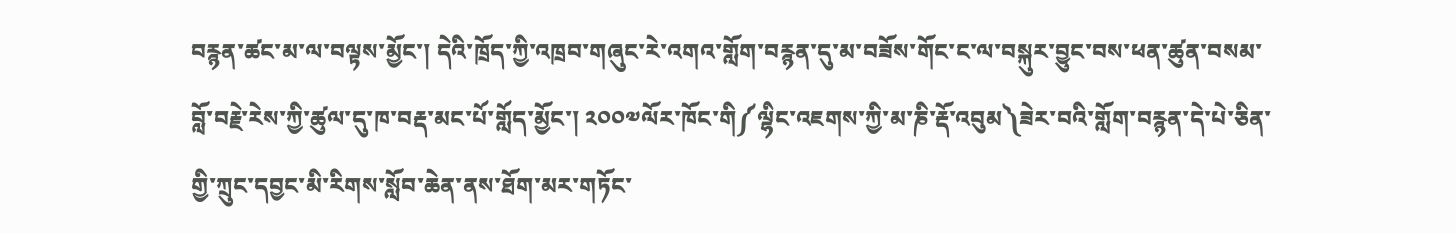བརྙན་ཚང་མ་ལ་བལྟས་མྱོང་། དེའི་ཁྲོད་ཀྱི་འཁྲབ་གཞུང་རེ་འགའ་གློག་བརྙན་དུ་མ་བཟོས་གོང་ང་ལ་བསྐུར་བྱུང་བས་ཕན་ཚུན་བསམ་བློ་བརྗེ་རེས་ཀྱི་ཚུལ་དུ་ཁ་བརྡ་མང་པོ་གློད་མྱོང་། ༢༠༠༧ལོར་ཁོང་གི༼ལྷིང་འཇགས་ཀྱི་མ་ཎི་རྡོ་འབུམ༽ཟེར་བའི་གློག་བརྙན་དེ་པེ་ཅིན་གྱི་ཀྲུང་དབྱང་མི་རིགས་སློབ་ཆེན་ནས་ཐོག་མར་གཏོང་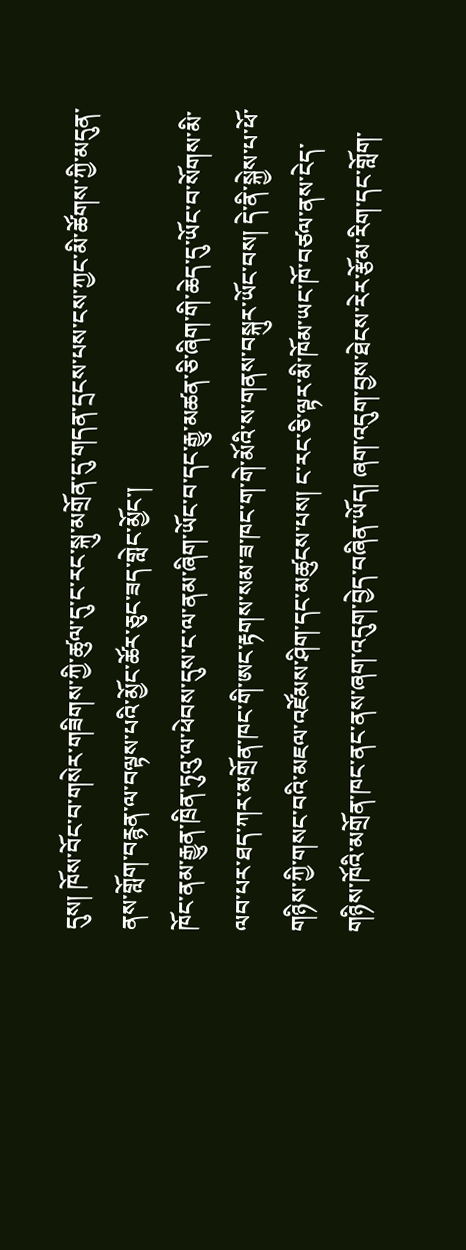དུས། ཁོས་བོང་བ་གསེར་གཟིགས་ཀྱི་ཚུལ་དུ་ང་རང་སྐུ་མགྲོན་དུ་གདན་དྲངས་པས་ངས་ཀྱང་མི་ཚོགས་ཀྱི་མདུན་ནས་གློག་བརྙན་ལ་བལྟས་པའི་མྱོང་ཚོར་ཅུང་ཟད་གླེང་མྱོང་།
ཁོང་ནམ་རྒྱུན་ཁྲིན་ཏུའུ་ལ་ཕེབས་དུས་ང་ལ་ནམ་ཞིག་ཡོང་བ་དང་རྒྱུ་མཚན་ཅི་ཞིག་གི་ཆེད་དུ་ཡོང་བ་སོགས་མི་ལབ་པར་ཐད་ཀར་མགྲོན་ཁང་གི་ཨང་རྟགས་སམ་ཟ་ཁང་ག་གེ་མོའི་ས་གནས་བསྐུར་ཡོང་བས། དེ་ནི་སྐྱེས་པ་ཕོ་གཉིས་ཀྱི་གསང་བའི་མཇལ་འཛོམས་ཤིག་དང་མཚུངས་པས། ང་རང་ཅི་ལྟར་མི་ཁོམ་ཡང་ཁོ་བཙལ་ནས་ངེད་གཉིས་ཁོའི་མགྲོན་ཁང་ནང་ནས་ཞག་འདུག་བྱེད་བཞིན་ཡོད། ཞག་འདུག་བྱས་ཐེངས་རེར་རྩོམ་རིག་དང་གློག་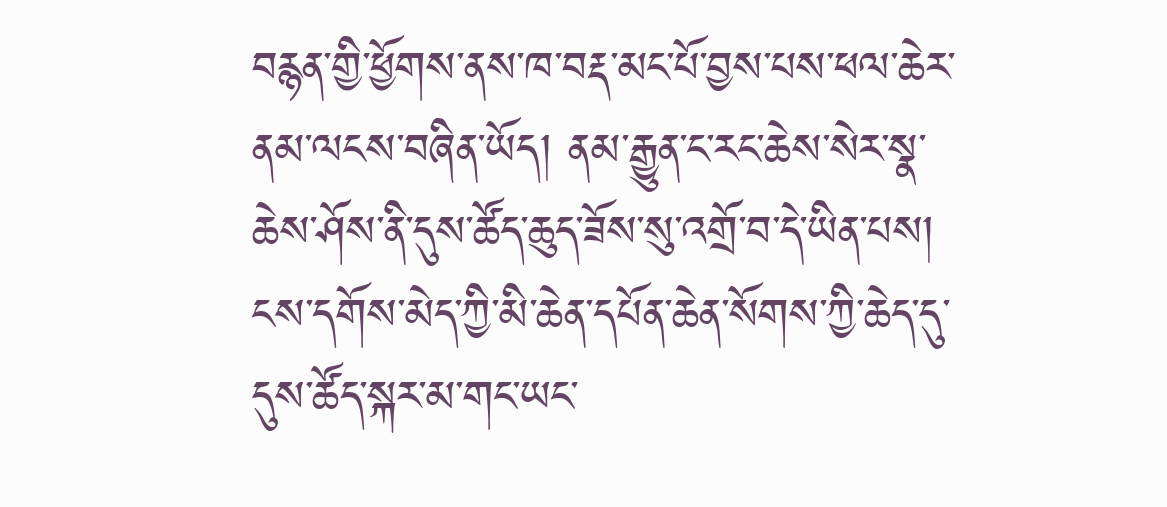བརྙན་གྱི་ཕྱོགས་ནས་ཁ་བརྡ་མང་པོ་བྱས་པས་ཕལ་ཆེར་ནམ་ལངས་བཞིན་ཡོད། ནམ་རྒྱུན་ང་རང་ཆེས་སེར་སྣ་ཆེས་ཤོས་ནི་དུས་ཚོད་ཆུད་ཟོས་སུ་འགྲོ་བ་དེ་ཡིན་པས། ངས་དགོས་མེད་ཀྱི་མི་ཆེན་དཔོན་ཆེན་སོགས་ཀྱི་ཆེད་དུ་དུས་ཚོད་སྐར་མ་གང་ཡང་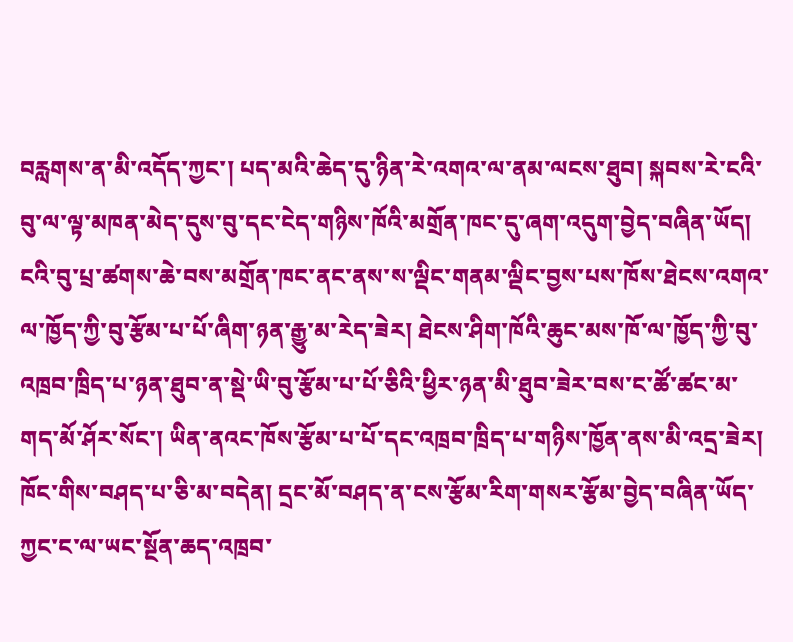བརླགས་ན་མི་འདོད་ཀྱང་། པད་མའི་ཆེད་དུ་ཉིན་རེ་འགའ་ལ་ནམ་ལངས་ཐུབ། སྐབས་རེ་ངའི་བུ་ལ་ལྟ་མཁན་མེད་དུས་བུ་དང་ངེད་གཉིས་ཁོའི་མགྲོན་ཁང་དུ་ཞག་འདུག་བྱེད་བཞིན་ཡོད། ངའི་བུ་པྲ་ཚགས་ཆེ་བས་མགྲོན་ཁང་ནང་ནས་ས་ལྡིང་གནམ་ལྡིང་བྱས་པས་ཁོས་ཐེངས་འགའ་ལ་ཁྱོད་ཀྱི་བུ་རྩོམ་པ་པོ་ཞིག་ཉན་རྒྱུ་མ་རེད་ཟེར། ཐེངས་ཤིག་ཁོའི་ཆུང་མས་ཁོ་ལ་ཁྱོད་ཀྱི་བུ་འཁྲབ་ཁྲིད་པ་ཉན་ཐུབ་ན་སྡེ་ཡི་བུ་རྩོམ་པ་པོ་ཅིའི་ཕྱིར་ཉན་མི་ཐུབ་ཟེར་བས་ང་ཚོ་ཚང་མ་གད་མོ་ཤོར་སོང་། ཡིན་ནའང་ཁོས་རྩོམ་པ་པོ་དང་འཁྲབ་ཁྲིད་པ་གཉིས་ཁྱོན་ནས་མི་འདྲ་ཟེར། ཁོང་གིས་བཤད་པ་ཅི་མ་བདེན། དྲང་མོ་བཤད་ན་ངས་རྩོམ་རིག་གསར་རྩོམ་བྱེད་བཞིན་ཡོད་ཀྱང་ང་ལ་ཡང་སྔོན་ཆད་འཁྲབ་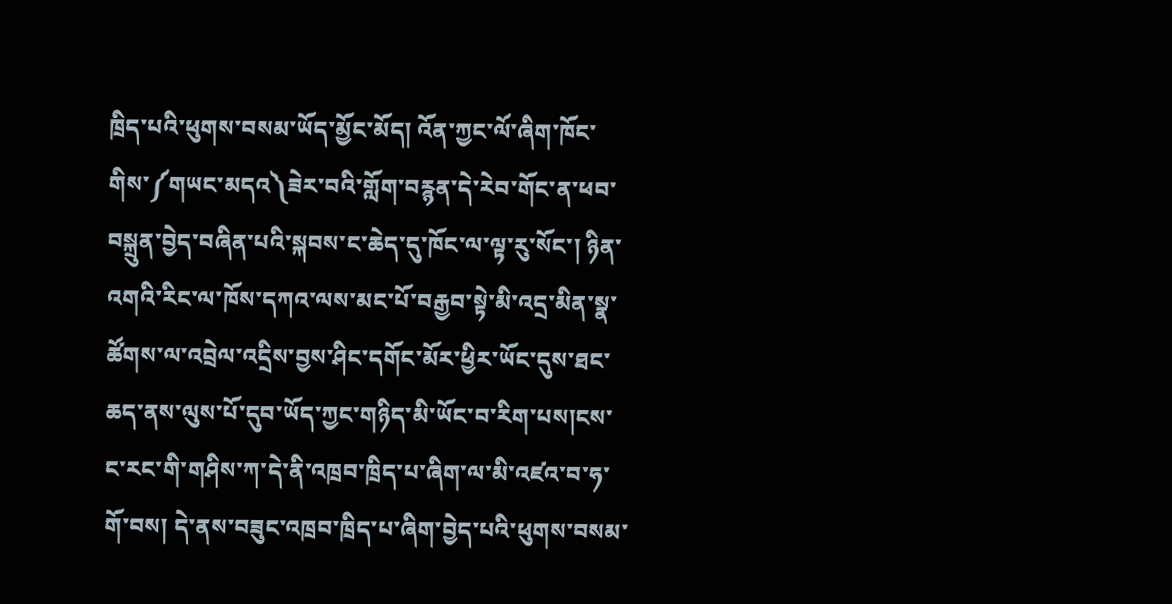ཁྲིད་པའི་ཕུགས་བསམ་ཡོད་མྱོང་མོད། འོན་ཀྱང་ལོ་ཞིག་ཁོང་གིས་༼གཡང་མདའ༽ཟེར་བའི་གློག་བརྙན་དེ་རེབ་གོང་ན་ཕབ་བསྐྲུན་བྱེད་བཞིན་པའི་སྐབས་ང་ཆེད་དུ་ཁོང་ལ་ལྟ་རུ་སོང་། ཉིན་འགའི་རིང་ལ་ཁོས་དཀའ་ལས་མང་པོ་བརྒྱབ་སྟེ་མི་འདྲ་མིན་སྣ་ཚོགས་ལ་འབྲེལ་འདྲིས་བྱས་ཤིང་དགོང་མོར་ཕྱིར་ཡོང་དུས་ཐང་ཆད་ནས་ལུས་པོ་དུབ་ཡོད་ཀྱང་གཉིད་མི་ཡོང་བ་རིག་པས།ངས་ང་རང་གི་གཤིས་ཀ་དེ་ནི་འཁྲབ་ཁྲིད་པ་ཞིག་ལ་མི་འཛའ་བ་ཧ་གོ་བས། དེ་ནས་བཟུང་འཁྲབ་ཁྲིད་པ་ཞིག་བྱེད་པའི་ཕུགས་བསམ་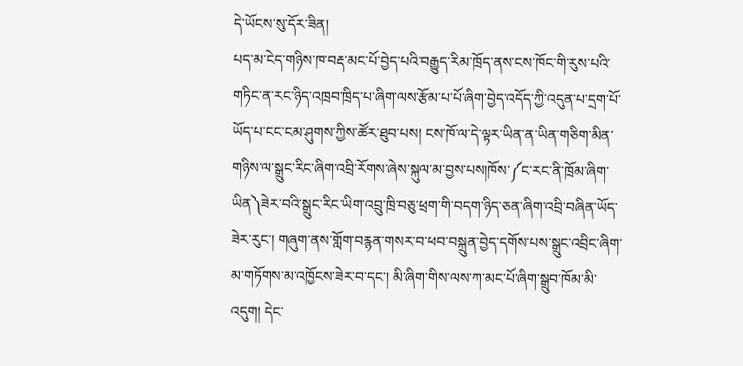དེ་ཡོངས་སུ་དོར་ཟིན།
པད་མ་ངེད་གཉིས་ཁ་བརྡ་མང་པོ་བྱེད་པའི་བརྒྱུད་རིམ་ཁྲོད་ནས་ངས་ཁོང་གི་རུས་པའི་གཏིང་ན་རང་ཉིད་འཁྲབ་ཁྲིད་པ་ཞིག་ལས་རྩོམ་པ་པོ་ཞིག་བྱེད་འདོད་ཀྱི་འདུན་པ་དྲག་པོ་ཡོད་པ་ངང་ངམ་ཤུགས་ཀྱིས་ཚོར་ཐུབ་པས། ངས་ཁོ་ལ་དེ་ལྟར་ཡིན་ན་ཡིན་གཅིག་མིན་གཉིས་ལ་སྒྲུང་རིང་ཞིག་འབྲི་རོགས་ཞེས་སྐུལ་མ་བྱས་པས།ཁོས་༼ང་རང་ནི་ཁྲོམ་ཞིག་ཡིན༽ཟེར་བའི་སྒྲུང་རིང་ཡིག་འབྲུ་ཁྲི་བཅུ་ཕྲག་གི་བདག་ཉིད་ཅན་ཞིག་འབྲི་བཞིན་ཡོད་ཟེར་རུང་། གཞུག་ནས་གློག་བརྙན་གསར་བ་ཕབ་བསྐྲུན་བྱེད་དགོས་པས་སྒྲུང་འབྲིང་ཞིག་མ་གཏོགས་མ་འཁྱོངས་ཟེར་བ་དང་། མི་ཞིག་གིས་ལས་ཀ་མང་པོ་ཞིག་སྒྲུབ་ཁོམ་མི་འདུག། དེང་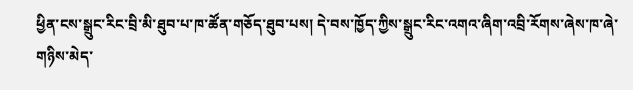ཕྱིན་ངས་སྒྲུང་རིང་བྲི་མི་ཐུབ་པ་ཁ་ཚོན་གཅོད་ཐུབ་པས། དེ་བས་ཁྱོད་ཀྱིས་སྒྲུང་རིང་འགའ་ཞིག་འབྲི་རོགས་ཞེས་ཁ་ཞེ་གཉིས་མེད་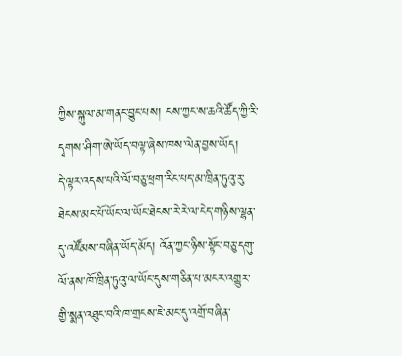ཀྱིས་སྐུལ་མ་གནང་བྱུང་པས། ངས་ཀྱང་ས་ཆའི་ཚོད་ཀྱི་རི་དྭགས་ཤིག་ཨེ་ཡོད་བལྟ་ཞེས་ཁས་ལེན་བྱས་ཡོད།
དེ་ལྟར་འདས་པའི་ལོ་བཅུ་ཕྲག་རིང་པད་མ་ཁྲིན་ཏུའུ་རུ་ཐེངས་མང་པོ་ཡོང་ལ་ཡོང་ཐེངས་རེ་རེ་ལ་ངེད་གཉིས་ལྷན་དུ་འཛོམས་བཞིན་ཡོད་མོད། འོན་ཀྱང་ཉིས་སྟོང་བཅུ་དགུ་ལོ་ནས་ཁོ་ཁྲིན་ཏུའུ་ལ་ཡོང་དུས་གཅིན་པ་མངར་འགྱུར་གྱི་སྨན་འཐུང་བའི་ཁ་གྲངས་ཇེ་མང་དུ་འགྲོ་བཞིན་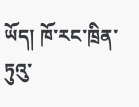ཡོད། ཁོ་རང་ཁྲིན་ཏུའུ་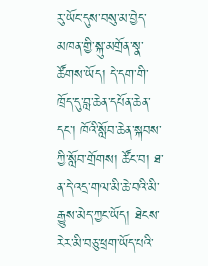རུ་ཡོང་དུས་བསུ་མ་བྱེད་མཁན་གྱི་སྐུ་མགྲོན་སྣ་ཚོགས་ཡོད། དེ་དག་གི་ཁྲོད་དུ་བླ་ཆེན་དཔོན་ཆེན་དང་། ཁོའི་སློབ་ཆེན་སྐབས་ཀྱི་སློབ་གྲོགས། ཚོང་བ། ཐ་ན་དེ་འདྲ་གལ་མི་ཆེ་བའི་མི་རྒྱུས་མེད་ཀྱང་ཡོད། ཐེངས་རེར་མི་བཅུ་ཕྲག་ཡོད་པའི་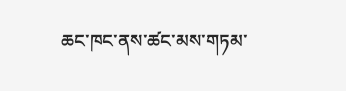ཆང་ཁང་ནས་ཚང་མས་གཏམ་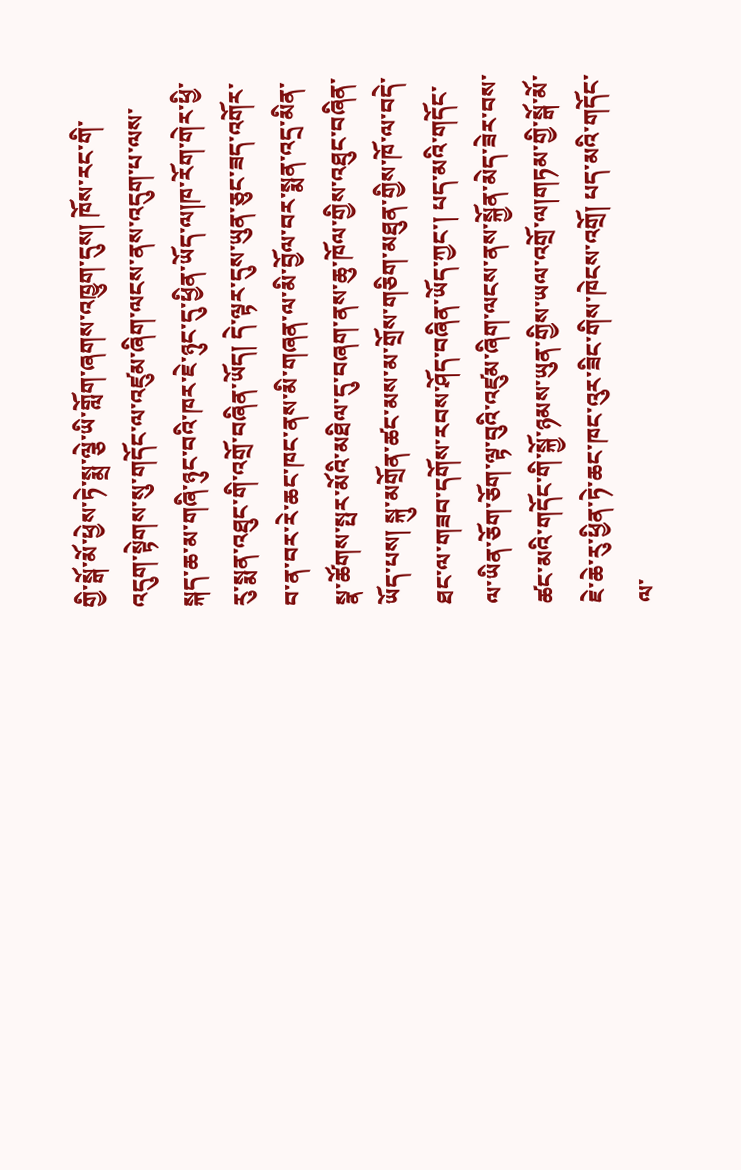གྱི་སྒོ་མོ་ཕྱེས་ཏེ་སྨྲ་ལྕེ་ཡི་གློག་ཞགས་འཁྱུག་དུས། ཁོས་རང་གི་འདུག་སྟེགས་སུ་གདོང་ལ་འཛུམ་ཞིག་ལངས་ནས་འདུག་པ་ལས་སྐད་ཆ་མ་གཞི་ཉུང་བའི་ཁར་ཇེ་ཉུང་དུ་ཕྱིན་ཡོད་ལ།ཁ་རོག་གེར་ཕྱི་རུ་སྨན་འཐུང་གི་འགྲོ་བཞིན་ཡོད། དེ་ལྟར་དུས་ཡུན་ཅུང་ཟད་འགོར་བ་ན་བར་རེ་ཆང་ཁང་ནས་མི་གཞན་ལ་མི་བྱོལ་བར་སྨན་འདྲ་མིན་སྣ་ཚོགས་སྤར་མོའི་མཐིལ་དུ་བཞག་ནས་ཆུ་ཁོལ་གྱིས་འཐུང་བཞིན་ཡོད་པས། སྐུ་མགྲོན་ཚང་མས་མ་གྲོས་གཅིག་མཐུན་གྱིས་ཁོ་ལ་བདེ་ཐང་ལ་གཟབ་དགོས་རབས་ཤོད་བཞིན་ཡོད་ཀྱང་། པད་མའི་གདོང་ལ་ཡིན་ཅོག་ཅོག་ལྟ་བུའི་འཛུམ་ཞིག་ལངས་ནས་སྐྱོན་མེད་ཟེར་བས་ཚང་མའི་གདོང་གི་སྐྱོ་ཉམས་ཡུན་གྱིས་ཡལ་འགྲོ་ལ།གཏམ་གྱི་སྒོ་མོ་ཇེ་ཆེ་རུ་ཕྱིན་ཏེ་ཆང་ཁང་འུར་ཟིང་གིས་ཁེངས་འགྲོ། པད་མའི་གདོང་ལ་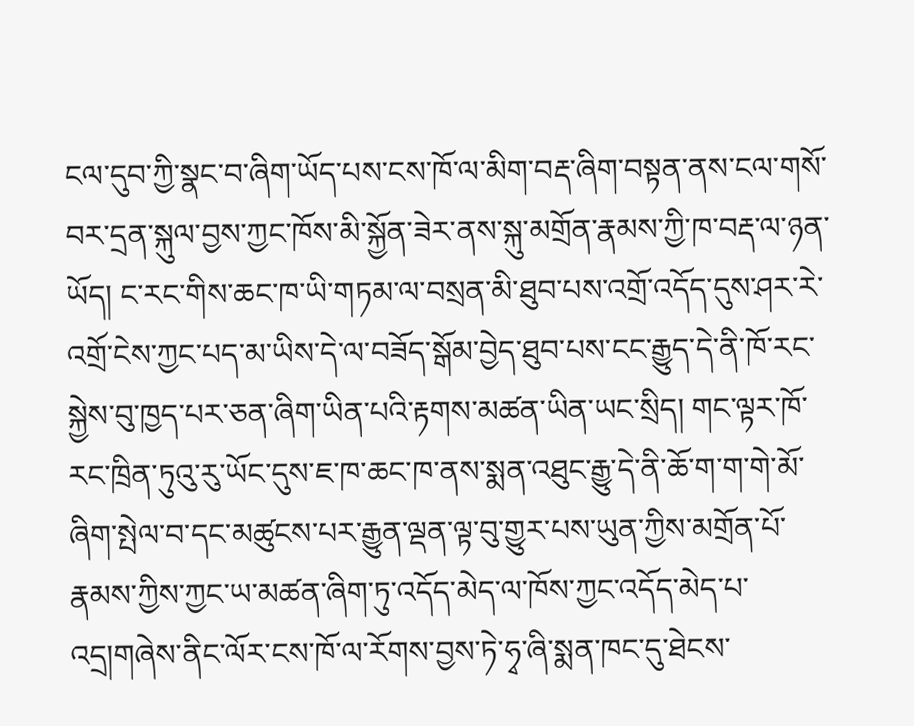ངལ་དུབ་ཀྱི་སྣང་བ་ཞིག་ཡོད་པས་ངས་ཁོ་ལ་མིག་བརྡ་ཞིག་བསྟན་ནས་ངལ་གསོ་བར་དྲན་སྐུལ་བྱས་ཀྱང་ཁོས་མི་སྐྱོན་ཟེར་ནས་སྐུ་མགྲོན་རྣམས་ཀྱི་ཁ་བརྡ་ལ་ཉན་ཡོད། ང་རང་གིས་ཆང་ཁ་ཡི་གཏམ་ལ་བསྲན་མི་ཐུབ་པས་འགྲོ་འདོད་དུས་ཤར་རེ་འགྲོ་ངེས་ཀྱང་པད་མ་ཡིས་དེ་ལ་བཟོད་སྒོམ་བྱེད་ཐུབ་པས་ངང་རྒྱུད་དེ་ནི་ཁོ་རང་སྐྱེས་བུ་ཁྱད་པར་ཅན་ཞིག་ཡིན་པའི་རྟགས་མཚན་ཡིན་ཡང་སྲིད། གང་ལྟར་ཁོ་རང་ཁྲིན་ཏུའུ་རུ་ཡོང་དུས་ཇ་ཁ་ཆང་ཁ་ནས་སྨན་འཐུང་རྒྱུ་དེ་ནི་ཆོ་ག་ག་གེ་མོ་ཞིག་སྤེལ་བ་དང་མཚུངས་པར་རྒྱུན་ལྡན་ལྟ་བུ་གྱུར་པས་ཡུན་ཀྱིས་མགྲོན་པོ་རྣམས་ཀྱིས་ཀྱང་ཡ་མཚན་ཞིག་ཏུ་འདོད་མེད་ལ་ཁོས་ཀྱང་འདོད་མེད་པ་འདྲ།གཞེས་ནིང་ལོར་ངས་ཁོ་ལ་རོགས་བྱས་ཏེ་ཧྭ་ཞི་སྨན་ཁང་དུ་ཐེངས་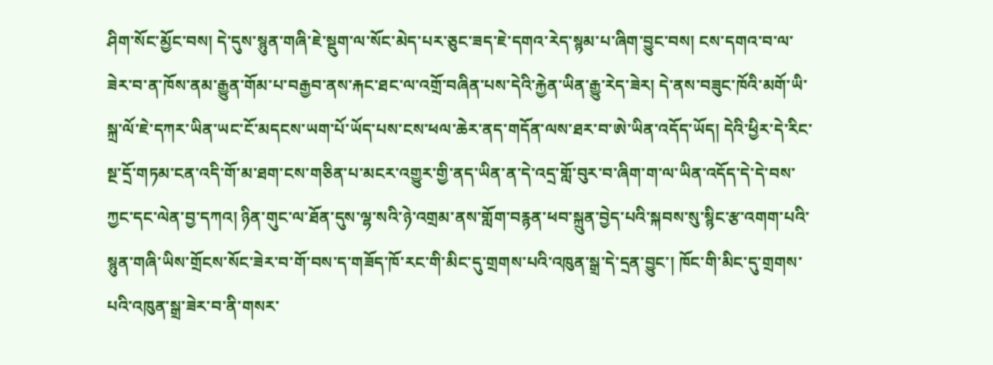ཤིག་སོང་མྱོང་བས། དེ་དུས་སྙུན་གཞི་ཇེ་སྡུག་ལ་སོང་མེད་པར་ཅུང་ཟད་ཇེ་དགའ་རེད་སྙམ་པ་ཞིག་བྱུང་བས། ངས་དགའ་བ་ལ་ཟེར་བ་ན་ཁོས་ནམ་རྒྱུན་གོམ་པ་བརྒྱབ་ནས་རྐང་ཐང་ལ་འགྲོ་བཞིན་པས་དེའི་རྐྱེན་ཡིན་རྒྱུ་རེད་ཟེར། དེ་ནས་བཟུང་ཁོའི་མགོ་ཡི་སྐྲ་ལོ་ཇེ་དཀར་ཡིན་ཡང་ངོ་མདངས་ཡག་པོ་ཡོད་པས་ངས་ཕལ་ཆེར་ནད་གདོན་ལས་ཐར་བ་ཨེ་ཡིན་འདོད་ཡོད། དེའི་ཕྱིར་དེ་རིང་སྔ་དྲོ་གཏམ་ངན་འདི་གོ་མ་ཐག་ངས་གཅིན་པ་མངར་འགྱུར་གྱི་ནད་ཡིན་ན་དེ་འདྲ་གློ་བུར་བ་ཞིག་ག་ལ་ཡིན་འདོད་དེ་དེ་བས་ཀྱང་དང་ལེན་བྱ་དཀའ། ཉིན་གུང་ལ་ཐོན་དུས་ལྷ་སའི་ཉེ་འགྲམ་ནས་གློག་བརྙན་ཕབ་སྐྲུན་བྱེད་པའི་སྐབས་སུ་སྙིང་རྩ་འགག་པའི་སྙུན་གཞི་ཡིས་གྲོངས་སོང་ཟེར་བ་གོ་བས་ད་གཟོད་ཁོ་རང་གི་མིང་དུ་གྲགས་པའི་འཁུན་སྒྲ་དེ་དྲན་བྱུང་། ཁོང་གི་མིང་དུ་གྲགས་པའི་འཁུན་སྒྲ་ཟེར་བ་ནི་གསར་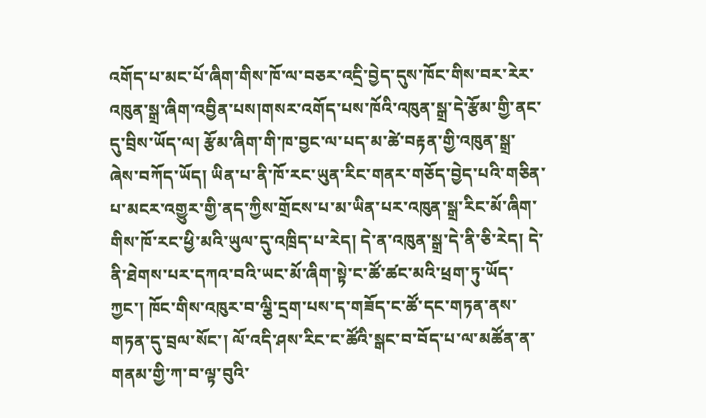འགོད་པ་མང་པོ་ཞིག་གིས་ཁོ་ལ་བཅར་འདྲི་བྱེད་དུས་ཁོང་གིས་བར་རེར་འཁུན་སྒྲ་ཞིག་འབྱིན་པས།གསར་འགོད་པས་ཁོའི་འཁུན་སྒྲ་དེ་རྩོམ་གྱི་ནང་དུ་བྲིས་ཡོད་ལ། རྩོམ་ཞིག་གི་ཁ་བྱང་ལ་པད་མ་ཚེ་བརྟན་གྱི་འཁུན་སྒྲ་ཞེས་བཀོད་ཡོད། ཡིན་པ་ནི་ཁོ་རང་ཡུན་རིང་གནར་གཅོད་བྱེད་པའི་གཅིན་པ་མངར་འགྱུར་གྱི་ནད་ཀྱིས་གྲོངས་པ་མ་ཡིན་པར་འཁུན་སྒྲ་རིང་མོ་ཞིག་གིས་ཁོ་རང་ཕྱི་མའི་ཡུལ་དུ་འཁྲིད་པ་རེད། དེ་ན་འཁུན་སྒྲ་དེ་ནི་ཅི་རེད། དེ་ནི་ཐེགས་པར་དཀའ་བའི་ཡང་མོ་ཞིག་སྟེ་ང་ཚོ་ཚང་མའི་ཕྲག་ཏུ་ཡོད་ཀྱང་། ཁོང་གིས་འཁུར་བ་ལྕི་དྲག་པས་ད་གཟོད་ང་ཚོ་དང་གཏན་ནས་གཏན་དུ་བྲལ་སོང་། ལོ་འདི་ཤས་རིང་ང་ཚོའི་སྒང་བ་བོད་པ་ལ་མཚོན་ན་གནམ་གྱི་ཀ་བ་ལྟ་བུའི་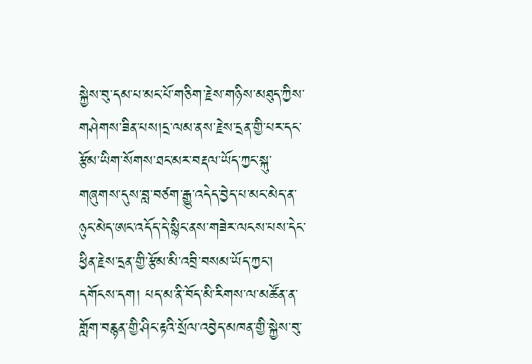སྐྱེས་བུ་དམ་པ་མང་པོ་གཅིག་རྗེས་གཉིས་མཐུད་ཀྱིས་གཤེགས་ཟིན་པས།དྲ་ལམ་ནས་རྗེས་དྲན་གྱི་པར་དང་རྩོམ་ཡིག་སོགས་ཐང་མར་བརྡལ་ཡོད་ཀྱང་སྐུ་གཞུགས་དུས་བླ་བཙག་རྒྱུ་འདེད་བྱེད་པ་མང་མེད་ན་ཉུང་མེད་ཨང་འདོད་དེ་སྙིང་ནས་གཟེར་ལངས་པས་དེང་ཕྱིན་རྗེས་དྲན་གྱི་རྩོམ་མི་འབྲི་བསམ་ཡོད་ཀྱང་། དགོངས་དག། པད་མ་ནི་བོད་མི་རིགས་ལ་མཚོན་ན་གློག་བརྙན་གྱི་ཤིང་རྟའི་སྲོལ་འབྱེད་མཁན་གྱི་སྐྱེས་བུ་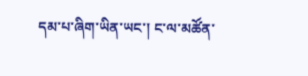དམ་པ་ཞིག་ཡིན་ཡང་། ང་ལ་མཚོན་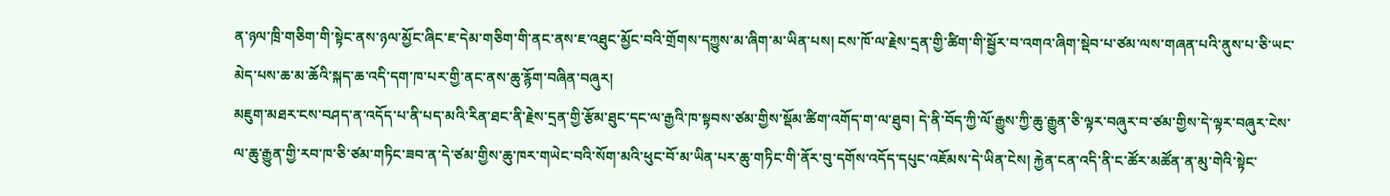ན་ཉལ་ཁྲི་གཅིག་གི་སྟེང་ནས་ཉལ་མྱོང་ཞིང་ཇ་དེམ་གཅིག་གི་ནང་ནས་ཇ་འཐུང་མྱོང་བའི་གྲོགས་དཀྱུས་མ་ཞིག་མ་ཡིན་པས། ངས་ཁོ་ལ་རྗེས་དྲན་གྱི་ཚིག་གི་སྦྱོར་བ་འགའ་ཞིག་སྡེབ་པ་ཙམ་ལས་གཞན་པའི་ནུས་པ་ཅི་ཡང་མེད་པས་ཆ་མ་ཆོའི་སྐད་ཆ་འདི་དག་ཁ་པར་གྱི་ནང་ནས་ཆུ་རྙོག་བཞིན་བཞུར།
མཇུག་མཐར་ངས་བཤད་ན་འདོད་པ་ནི་པད་མའི་རིན་ཐང་ནི་རྗེས་དྲན་གྱི་རྩོམ་ཐུང་དང་ལ་རྒྱའི་ཁ་སྟབས་ཙམ་གྱིས་སྡོམ་ཚིག་འགོད་ག་ལ་ཐུབ། དེ་ནི་བོད་ཀྱི་ལོ་རྒྱུས་ཀྱི་ཆུ་རྒྱུན་ཅི་ལྟར་བཞུར་བ་ཙམ་གྱིས་དེ་ལྟར་བཞུར་ངེས་ལ་ཆུ་རྒྱུན་གྱི་རབ་ཁ་ཅི་ཙམ་གཏིང་ཟབ་ན་དེ་ཙམ་གྱིས་ཆུ་ཁར་གཡེང་བའི་སོག་མའི་ཕུང་བོ་མ་ཡིན་པར་ཆུ་གཏིང་གི་ནོར་བུ་དགོས་འདོད་དཔུང་འཇོམས་དེ་ཡིན་ངེས། རྐྱེན་ངན་འདི་ནི་ང་ཚོར་མཚོན་ན་མུ་གེའི་སྟེང་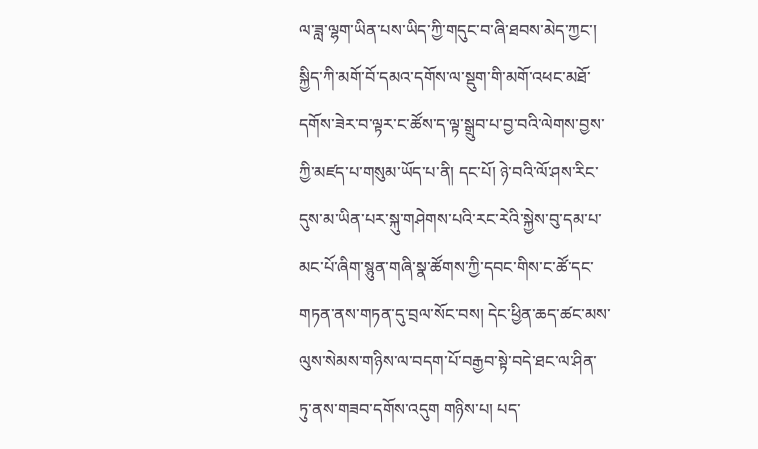ལ་ཟླ་ལྷག་ཡིན་པས་ཡིད་ཀྱི་གདུང་བ་ཞི་ཐབས་མེད་ཀྱང་། སྐྱིད་ཀི་མགོ་བོ་དམའ་དགོས་ལ་སྡུག་གི་མགོ་འཕང་མཐོ་དགོས་ཟེར་བ་ལྟར་ང་ཚོས་ད་ལྟ་སྒྲུབ་པ་བྱ་བའི་ལེགས་བྱས་ཀྱི་མཛད་པ་གསུམ་ཡོད་པ་ནི། དང་པོ། ཉེ་བའི་ལོ་ཤས་རིང་དུས་མ་ཡིན་པར་སྐུ་གཤེགས་པའི་རང་རེའི་སྐྱེས་བུ་དམ་པ་མང་པོ་ཞིག་སྙུན་གཞི་སྣ་ཚོགས་ཀྱི་དབང་གིས་ང་ཚོ་དང་གཏན་ནས་གཏན་དུ་བྲལ་སོང་བས། དེང་ཕྱིན་ཆད་ཚང་མས་ལུས་སེམས་གཉིས་ལ་བདག་པོ་བརྒྱབ་སྟེ་བདེ་ཐང་ལ་ཤིན་ཏུ་ནས་གཟབ་དགོས་འདུག གཉིས་པ། པད་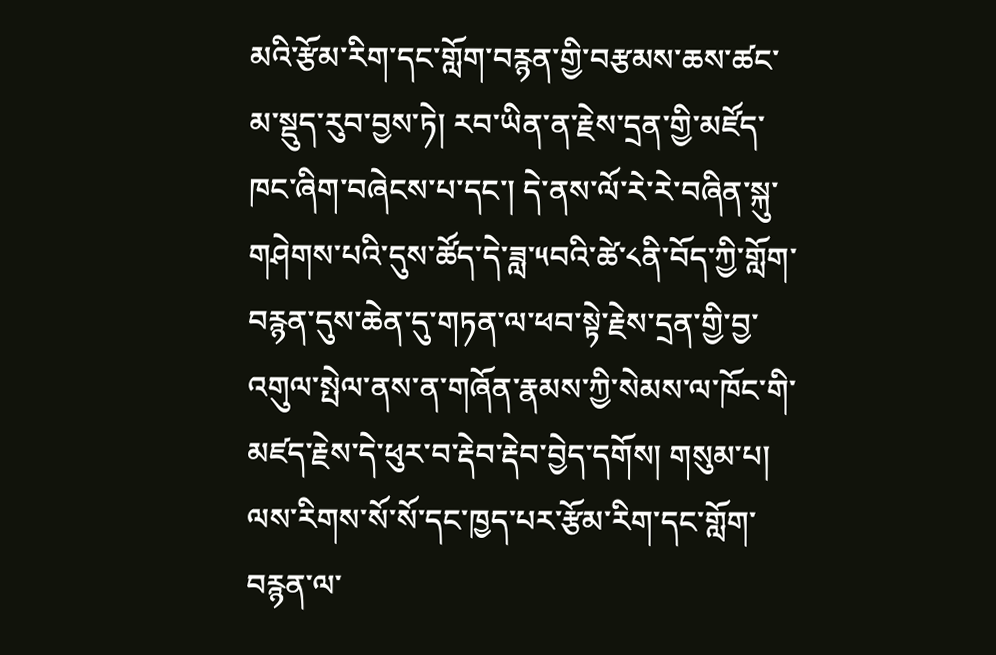མའི་རྩོམ་རིག་དང་གློག་བརྙན་གྱི་བརྩམས་ཆས་ཚང་མ་སྡུད་རུབ་བྱས་ཏེ། རབ་ཡིན་ན་རྗེས་དྲན་གྱི་མཛོད་ཁང་ཞིག་བཞེངས་པ་དང་། དེ་ནས་ལོ་རེ་རེ་བཞིན་སྐུ་གཤེགས་པའི་དུས་ཚོད་དེ་ཟླ་༥བའི་ཚེ་༨ནི་བོད་ཀྱི་གློག་བརྙན་དུས་ཆེན་དུ་གཏན་ལ་ཕབ་སྟེ་རྗེས་དྲན་གྱི་བྱ་འགུལ་སྤེལ་ནས་ན་གཞོན་རྣམས་ཀྱི་སེམས་ལ་ཁོང་གི་མཛད་རྗེས་དེ་ཕུར་བ་རྡེབ་རྡེབ་བྱེད་དགོས། གསུམ་པ། ལས་རིགས་སོ་སོ་དང་ཁྱད་པར་རྩོམ་རིག་དང་གློག་བརྙན་ལ་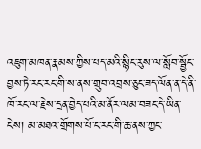འཇུག་མཁན་རྣམས་ཀྱིས་པད་མའི་སྙིང་རུས་ལ་སློབ་སྦྱོང་བྱས་ཏེ་རང་རང་གི་ས་ནས་གྲུབ་འབྲས་ཅུང་ཟད་ལོན་ན་དེ་ནི་ཁོ་རང་ལ་རྗེས་དྲན་བྱེད་པའི་མ་ནོར་ལམ་བཟང་དེ་ཡིན་ངེས། མ་མཐའ་གྲོགས་པོ་ང་རང་གི་ཆ་ནས་ཀྱང་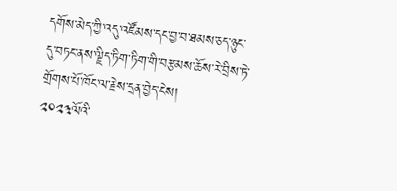དགོས་མེད་ཀྱི་འདུ་འཛོམས་དང་བྱ་བ་ཐམས་ཅད་ཉུང་དུ་བཏང་ནས་ལྗིད་ཏིག་ཏིག་གི་བརྩམས་ཆོས་རེ་བྲིས་ཏེ་གྲོགས་པོ་ཁོང་ལ་རྗེས་དྲན་བྱེད་ངེས།
༢༠༢༣ལོའི་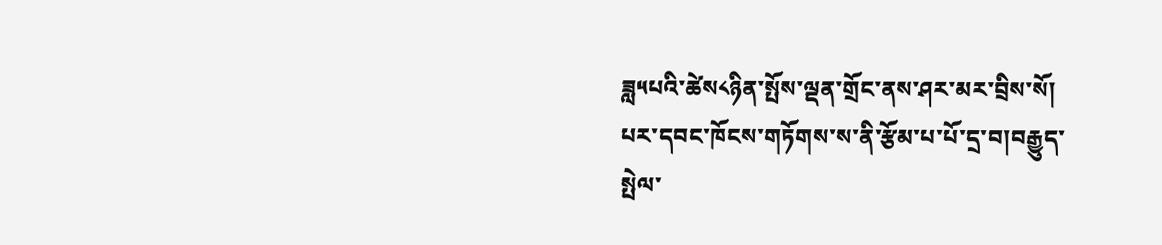ཟླ༥པའི་ཚེས༨ཉིན་སྤོས་ལྡན་གྲོང་ནས་ཤར་མར་བྲིས་སོ།
པར་དབང་ཁོངས་གཏོགས་ས་ནི་རྩོམ་པ་པོ་དྲ་བ།བརྒྱུད་སྤེལ་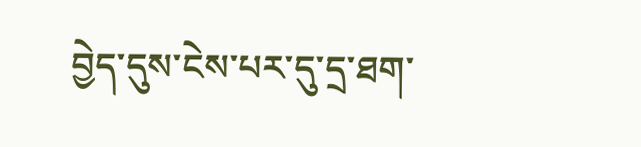བྱེད་དུས་ངེས་པར་དུ་དྲ་ཐག་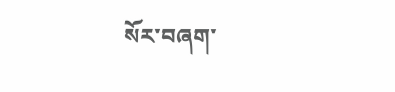སོར་བཞག་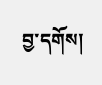བྱ་དགོས།